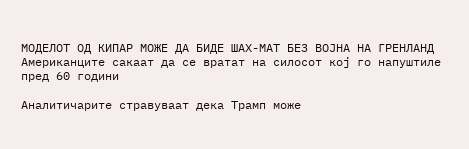МОДЕЛОТ ОД КИПАР МОЖЕ ДА БИДЕ ШАХ-МАТ БЕЗ ВОЈНА НА ГРЕНЛАНД Американците сакаат да се вратат на силосот кој го напуштиле пред 60 години

Аналитичарите стравуваат дека Трамп може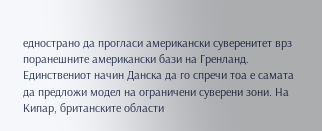еднострано да прогласи американски суверенитет врз поранешните американски бази на Гренланд. Единствениот начин Данска да го спречи тоа е самата да предложи модел на ограничени суверени зони. На Кипар, британските области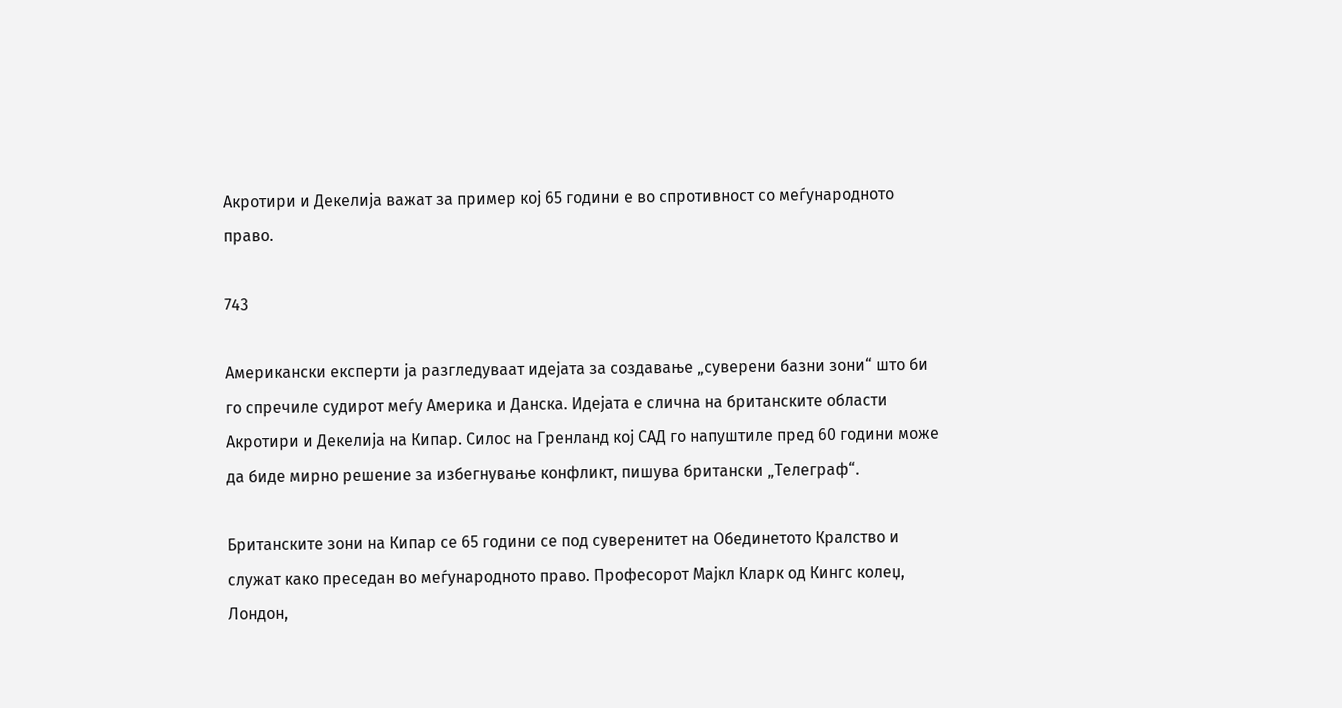Акротири и Декелија важат за пример кој 65 години е во спротивност со меѓународното право.

743

Американски експерти ја разгледуваат идејата за создавање „суверени базни зони“ што би го спречиле судирот меѓу Америка и Данска. Идејата е слична на британските области Акротири и Декелија на Кипар. Силос на Гренланд кој САД го напуштиле пред 60 години може да биде мирно решение за избегнување конфликт, пишува британски „Телеграф“.

Британските зони на Кипар се 65 години се под суверенитет на Обединетото Кралство и служат како преседан во меѓународното право. Професорот Мајкл Кларк од Кингс колеџ, Лондон,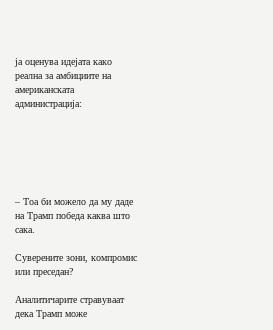ја оценува идејата како реална за амбициите на американската администрација:






– Тоа би можело да му даде на Трамп победа каква што сака.

Суверените зони, компромис или преседан?

Аналитичарите стравуваат дека Трамп може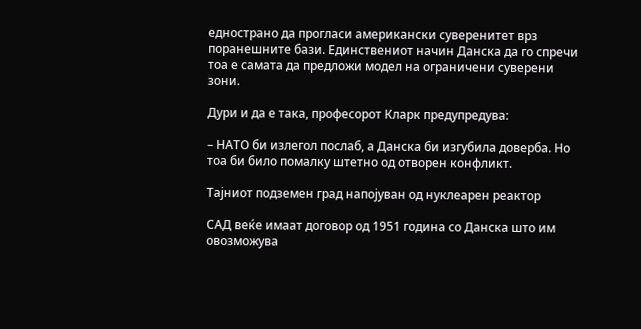еднострано да прогласи американски суверенитет врз поранешните бази. Единствениот начин Данска да го спречи тоа е самата да предложи модел на ограничени суверени зони.

Дури и да е така, професорот Кларк предупредува:

– НАТО би излегол послаб, а Данска би изгубила доверба. Но тоа би било помалку штетно од отворен конфликт.

Тајниот подземен град напојуван од нуклеарен реактор

САД веќе имаат договор од 1951 година со Данска што им овозможува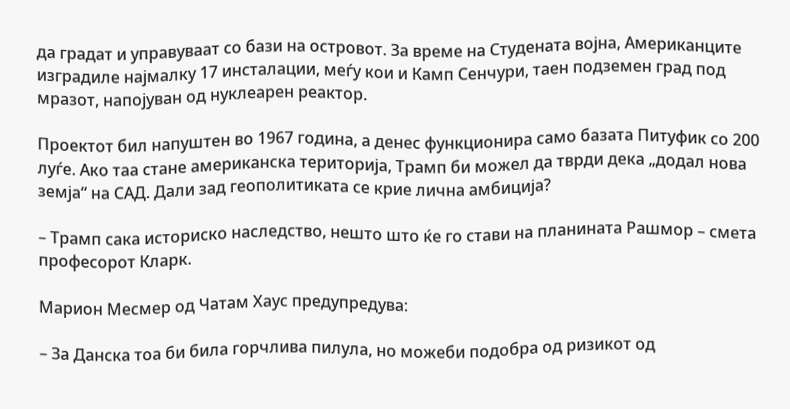да градат и управуваат со бази на островот. За време на Студената војна, Американците изградиле најмалку 17 инсталации, меѓу кои и Камп Сенчури, таен подземен град под мразот, напојуван од нуклеарен реактор.

Проектот бил напуштен во 1967 година, а денес функционира само базата Питуфик со 200 луѓе. Ако таа стане американска територија, Трамп би можел да тврди дека „додал нова земја“ на САД. Дали зад геополитиката се крие лична амбиција?

– Трамп сака историско наследство, нешто што ќе го стави на планината Рашмор – смета професорот Кларк.

Марион Месмер од Чатам Хаус предупредува:

– За Данска тоа би била горчлива пилула, но можеби подобра од ризикот од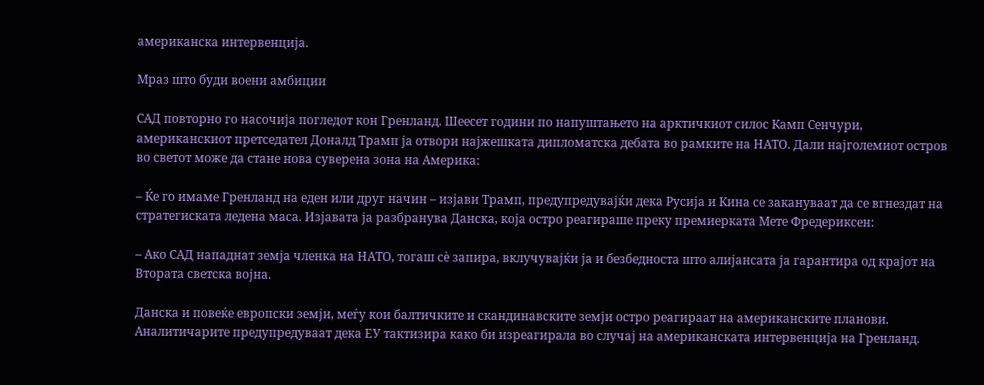американска интервенција.

Мраз што буди воени амбиции

САД повторно го насочија погледот кон Гренланд. Шеесет години по напуштањето на арктичкиот силос Камп Сенчури, американскиот претседател Доналд Трамп ја отвори најжешката дипломатска дебата во рамките на НАТО. Дали најголемиот остров во светот може да стане нова суверена зона на Америка:

– Ќе го имаме Гренланд на еден или друг начин – изјави Трамп, предупредувајќи дека Русија и Кина се закануваат да се вгнездат на стратегиската ледена маса. Изјавата ја разбранува Данска, која остро реагираше преку премиерката Мете Фредериксен:

– Ако САД нападнат земја членка на НАТО, тогаш сè запира, вклучувајќи ја и безбедноста што алијансата ја гарантира од крајот на Втората светска војна.

Данска и повеќе европски земји, меѓу кои балтичките и скандинавските земји остро реагираат на американските планови. Аналитичарите предупредуваат дека ЕУ тактизира како би изреагирала во случај на американската интервенција на Гренланд.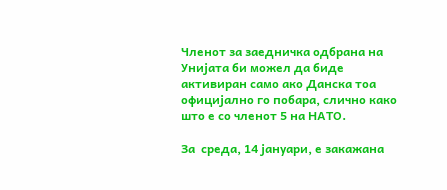Членот за заедничка одбрана на Унијата би можел да биде активиран само ако Данска тоа официјално го побара, слично како што е со членот 5 на НАТО.

За  среда, 14 јануари, е закажана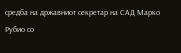средба на државниот секретар на САД Марко Рубио со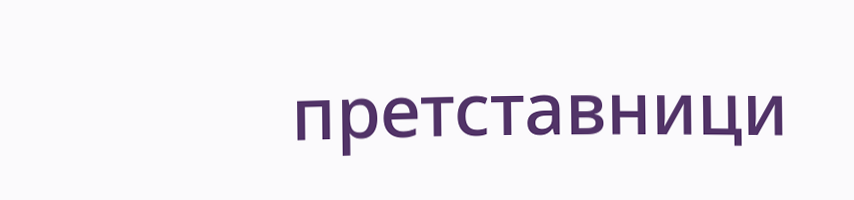претставници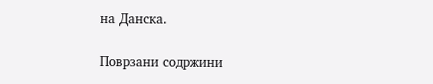на Данска.

Поврзани содржини